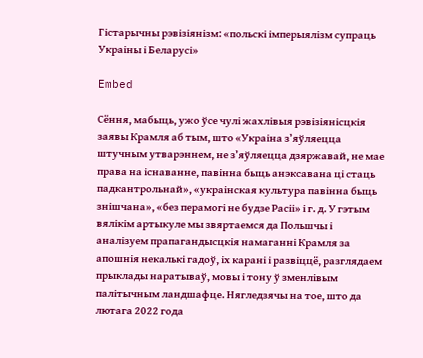Гістарычны рэвізіянізм: «польскі імперыялізм супраць Украіны і Беларусі»

Embed

Сёння, мабыць, ужо ўсе чулі жахлівыя рэвізіянісцкія заявы Крамля аб тым, што «Украіна з’яўляецца штучным утварэннем, не з’яўляецца дзяржавай, не мае права на існаванне, павінна быць анэксавана ці стаць падкантрольнай», «украінская культура павінна быць знішчана», «без перамогі не будзе Расіі» і г. д. У гэтым вялікім артыкуле мы звяртаемся да Польшчы і аналізуем прапагандысцкія намаганні Крамля за апошнія некалькі гадоў, іх карані і развіццё, разглядаем прыклады наратываў, мовы і тону ў зменлівым палітычным ландшафце. Нягледзячы на тое, што да лютага 2022 года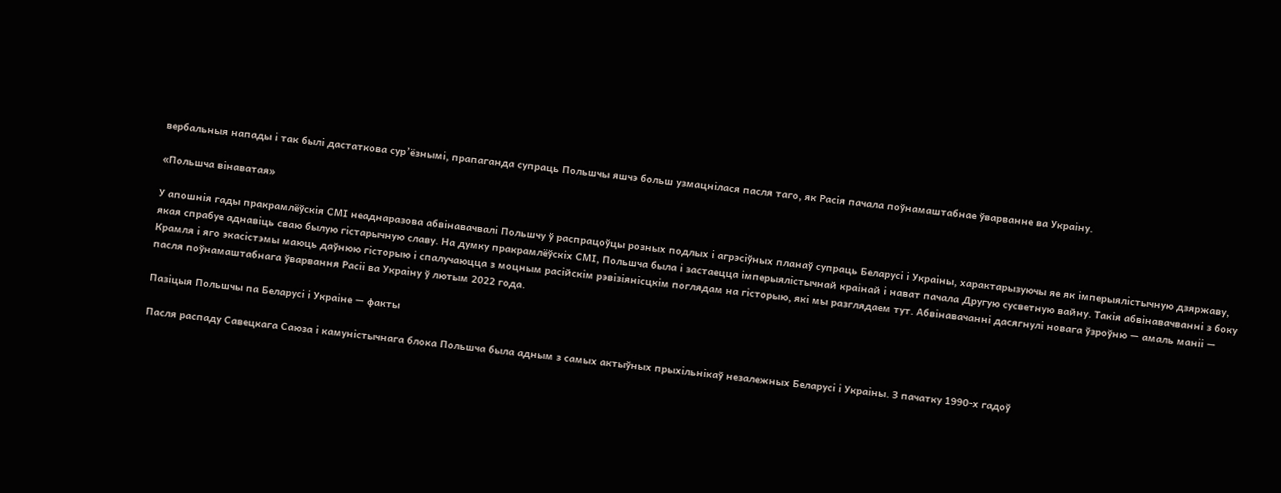вербальныя напады і так былі дастаткова сур’ёзнымі, прапаганда супраць Польшчы яшчэ больш узмацнілася пасля таго, як Расія пачала поўнамаштабнае ўварванне ва Украіну.

«Польшча вінаватая»

У апошнія гады пракрамлёўскія СМІ неаднаразова абвінавачвалі Польшчу ў распрацоўцы розных подлых і агрэсіўных планаў супраць Беларусі і Украіны, характарызуючы яе як імперыялістычную дзяржаву, якая спрабуе аднавіць сваю былую гістарычную славу. На думку пракрамлёўскіх СМІ, Польшча была і застаецца імперыялістычнай краінай і нават пачала Другую сусветную вайну. Такія абвінавачванні з боку Крамля і яго экасістэмы маюць даўнюю гісторыю і спалучаюцца з моцным расійскім рэвізіянісцкім поглядам на гісторыю, які мы разглядаем тут. Абвінавачанні дасягнулі новага ўзроўню — амаль маніі — пасля поўнамаштабнага ўварвання Расіі ва Украіну ў лютым 2022 года.

Пазіцыя Польшчы па Беларусі і Украіне — факты

Пасля распаду Савецкага Саюза і камуністычнага блока Польшча была адным з самых актыўных прыхільнікаў незалежных Беларусі і Украіны. З пачатку 1990-х гадоў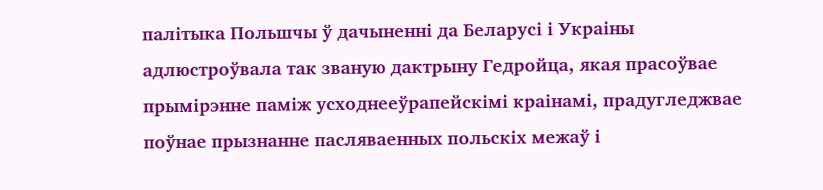палітыка Польшчы ў дачыненні да Беларусі і Украіны адлюстроўвала так званую дактрыну Гедройца, якая прасоўвае прымірэнне паміж усходнееўрапейскімі краінамі, прадугледжвае поўнае прызнанне пасляваенных польскіх межаў і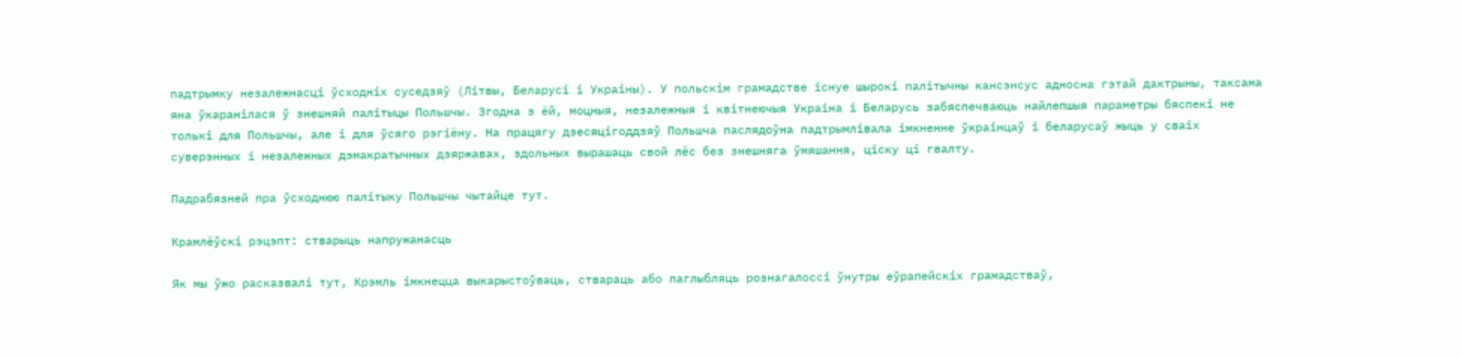падтрымку незалежнасці ўсходніх суседзяў (Літвы, Беларусі і Украіны). У польскім грамадстве існуе шырокі палітычны кансэнсус адносна гэтай дактрыны, таксама яна ўкаранілася ў знешняй палітыцы Польшчы. Згодна з ёй, моцныя, незалежныя і квітнеючыя Украіна і Беларусь забяспечваюць найлепшыя параметры бяспекі не толькі для Польшчы, але і для ўсяго рэгіёну. На працягу дзесяцігоддзяў Польшча паслядоўна падтрымлівала імкненне ўкраінцаў і беларусаў жыць у сваіх суверэнных і незалежных дэмакратычных дзяржавах, здольных вырашаць свой лёс без знешняга ўмяшання, ціску ці гвалту.

Падрабязней пра ўсходнюю палітыку Польшчы чытайце тут.

Крамлёўскі рэцэпт: стварыць напружанасць

Як мы ўжо расказвалі тут, Крэмль імкнецца выкарыстоўваць, ствараць або паглыбляць рознагалоссі ўнутры еўрапейскіх грамадстваў,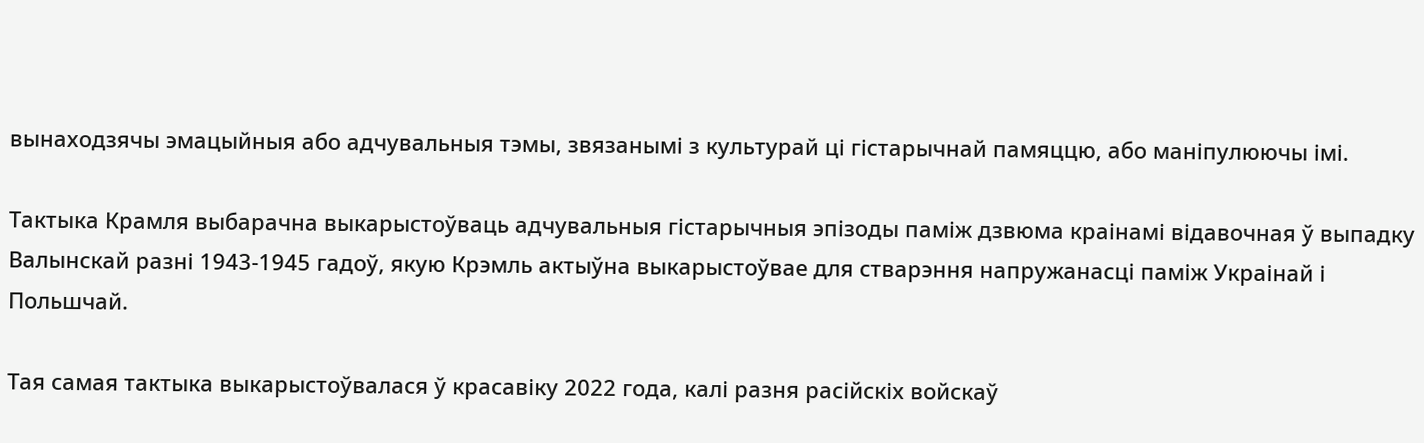вынаходзячы эмацыйныя або адчувальныя тэмы, звязанымі з культурай ці гістарычнай памяццю, або маніпулюючы імі.

Тактыка Крамля выбарачна выкарыстоўваць адчувальныя гістарычныя эпізоды паміж дзвюма краінамі відавочная ў выпадку Валынскай разні 1943-1945 гадоў, якую Крэмль актыўна выкарыстоўвае для стварэння напружанасці паміж Украінай і Польшчай.

Тая самая тактыка выкарыстоўвалася ў красавіку 2022 года, калі разня расійскіх войскаў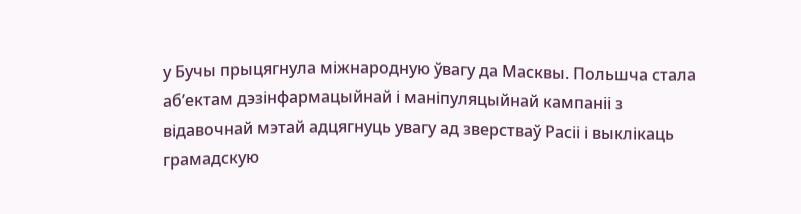у Бучы прыцягнула міжнародную ўвагу да Масквы. Польшча стала аб’ектам дэзінфармацыйнай і маніпуляцыйнай кампаніі з відавочнай мэтай адцягнуць увагу ад зверстваў Расіі і выклікаць грамадскую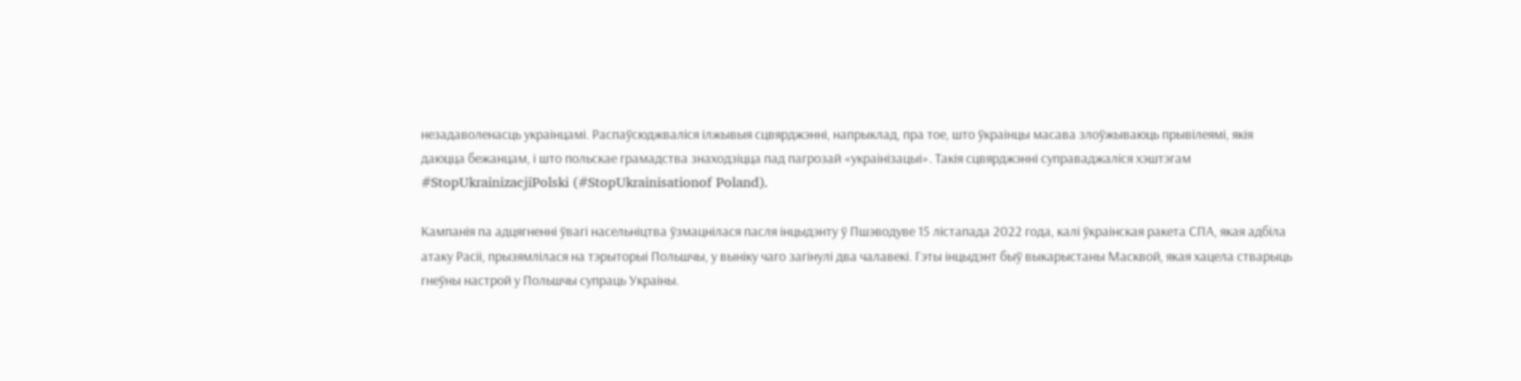незадаволенасць украінцамі. Распаўсюджваліся ілжывыя сцвярджэнні, напрыклад, пра тое, што ўкраінцы масава злоўжываюць прывілеямі, якія даюцца бежанцам, і што польскае грамадства знаходзіцца пад пагрозай «украінізацыі». Такія сцвярджэнні суправаджаліся хэштэгам #StopUkrainizacjiPolski (#StopUkrainisationof Poland).

Кампанія па адцягненні ўвагі насельніцтва ўзмацнілася пасля інцыдэнту ў Пшэводуве 15 лістапада 2022 года, калі ўкраінская ракета СПА, якая адбіла атаку Расіі, прызямлілася на тэрыторыі Польшчы, у выніку чаго загінулі два чалавекі. Гэты інцыдэнт быў выкарыстаны Масквой, якая хацела стварыць гнеўны настрой у Польшчы супраць Украіны.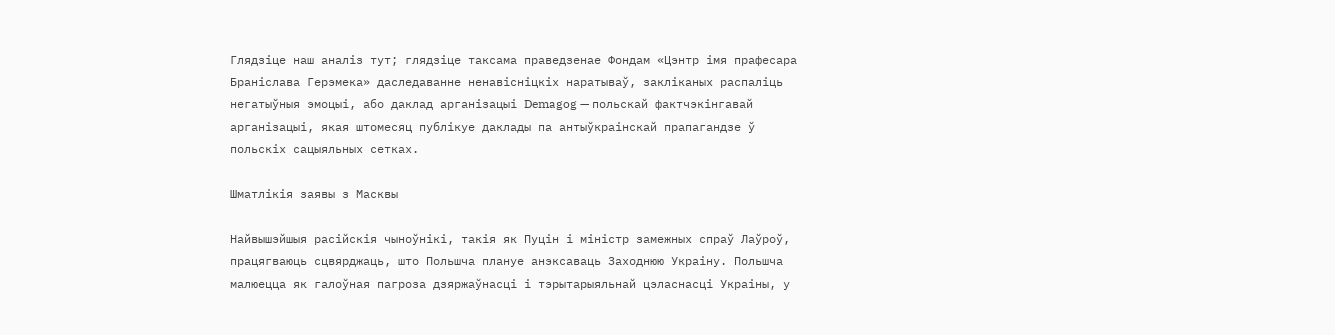Глядзіце наш аналіз тут; глядзіце таксама праведзенае Фондам «Цэнтр імя прафесара Браніслава Герэмека» даследаванне ненавісніцкіх наратываў, закліканых распаліць негатыўныя эмоцыі, або даклад арганізацыі Demagog — польскай фактчэкінгавай арганізацыі, якая штомесяц публікуе даклады па антыўкраінскай прапагандзе ў польскіх сацыяльных сетках.

Шматлікія заявы з Масквы

Найвышэйшыя расійскія чыноўнікі, такія як Пуцін і міністр замежных спраў Лаўроў, працягваюць сцвярджаць, што Польшча плануе анэксаваць Заходнюю Украіну. Польшча малюецца як галоўная пагроза дзяржаўнасці і тэрытарыяльнай цэласнасці Украіны, у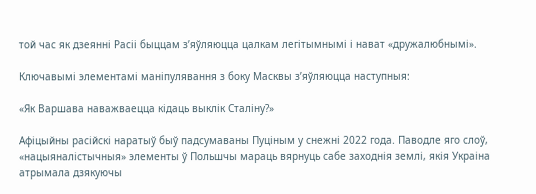той час як дзеянні Расіі быццам з’яўляюцца цалкам легітымнымі і нават «дружалюбнымі».

Ключавымі элементамі маніпулявання з боку Масквы з’яўляюцца наступныя:

«Як Варшава наважваецца кідаць выклік Сталіну?»

Афіцыйны расійскі наратыў быў падсумаваны Пуціным у снежні 2022 года. Паводле яго слоў, «нацыяналістычныя» элементы ў Польшчы мараць вярнуць сабе заходнія землі, якія Украіна атрымала дзякуючы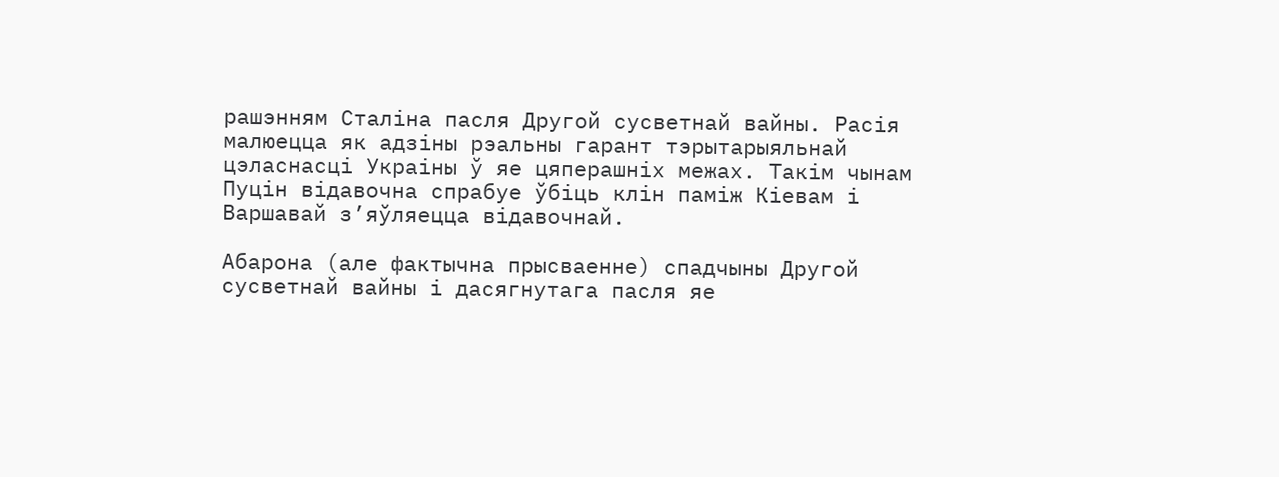рашэнням Сталіна пасля Другой сусветнай вайны. Расія малюецца як адзіны рэальны гарант тэрытарыяльнай цэласнасці Украіны ў яе цяперашніх межах. Такім чынам Пуцін відавочна спрабуе ўбіць клін паміж Кіевам і Варшавай з’яўляецца відавочнай.

Абарона (але фактычна прысваенне) спадчыны Другой сусветнай вайны і дасягнутага пасля яе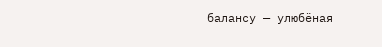балансу — улюбёная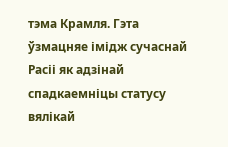тэма Крамля. Гэта ўзмацняе імідж сучаснай Расіі як адзінай спадкаемніцы статусу вялікай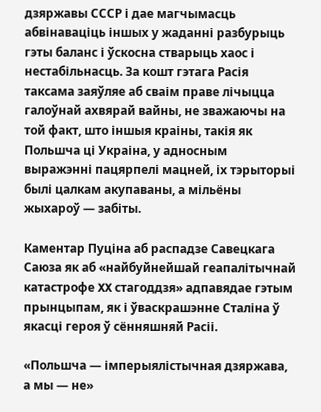дзяржавы СССР і дае магчымасць абвінаваціць іншых у жаданні разбурыць гэты баланс і ўскосна стварыць хаос і нестабільнасць. За кошт гэтага Расія таксама заяўляе аб сваім праве лічыцца галоўнай ахвярай вайны, не зважаючы на той факт, што іншыя краіны, такія як Польшча ці Украіна, у адносным выражэнні пацярпелі мацней, іх тэрыторыі былі цалкам акупаваны, а мільёны жыхароў — забіты.

Каментар Пуціна аб распадзе Савецкага Саюза як аб «найбуйнейшай геапалітычнай катастрофе XX стагоддзя» адпавядае гэтым прынцыпам, як і ўваскрашэнне Сталіна ў якасці героя ў сённяшняй Расіі.

«Польшча — імперыялістычная дзяржава, а мы — не»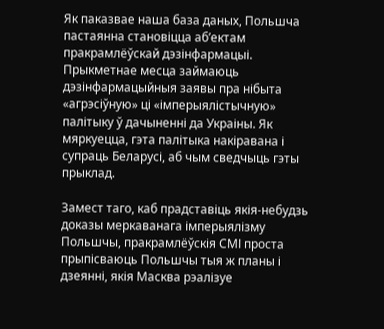Як паказвае наша база даных, Польшча пастаянна становіцца аб’ектам пракрамлёўскай дэзінфармацыі. Прыкметнае месца займаюць дэзінфармацыйныя заявы пра нібыта «агрэсіўную» ці «імперыялістычную» палітыку ў дачыненні да Украіны. Як мяркуецца, гэта палітыка накіравана і супраць Беларусі, аб чым сведчыць гэты прыклад.

Замест таго, каб прадставіць якія-небудзь доказы меркаванага імперыялізму Польшчы, пракрамлёўскія СМІ проста прыпісваюць Польшчы тыя ж планы і дзеянні, якія Масква рэалізуе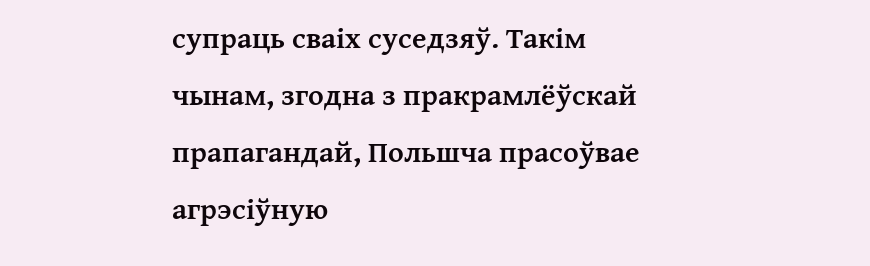супраць сваіх суседзяў. Такім чынам, згодна з пракрамлёўскай прапагандай, Польшча прасоўвае агрэсіўную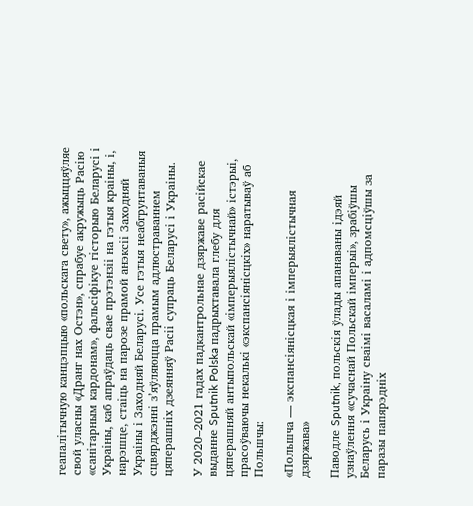геапалітычную канцэпцыю «польскага свету», ажыццяўляе свой уласны «Дранг нах Остэн», спрабуе акружыць Расію «санітарным кардонам», фальсіфікуе гісторыю Беларусі і Украіны, каб апраўдаць свае прэтэнзіі на гэтыя краіны, і, нарэшце, стаіць на парозе прамой анэксіі Заходняй Украіны і Заходняй Беларусі. Усе гэтыя неабгрунтаваныя сцвярджэнні з’яўляюцца прамым адлюстраваннем цяперашніх дзеянняў Расіі супраць Беларусі і Украіны.

У 2020–2021 гадах падкантрольнае дзяржаве расійскае выданне Sputnik Polska падрыхтавала глебу для цяперашняй антыпольскай «імперыялістычнай» істэрыі, прасоўваючы некалькі «экспансіянісцкіх» наратываў аб Польшчы:

«Польшча — экспансіянісцкая і імперыялістычная дзяржава»

Паводле Sputnik, польскія ўлады апанаваны ідэяй узнаўлення «сучаснай Польскай імперыі», зрабіўшы Беларусь і Украіну сваімі васаламі і адпомсціўшы за паразы папярэдніх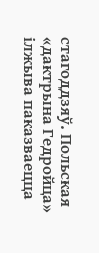стагоддзяў. Польская «дактрына Гедройца» ілжыва паказваецца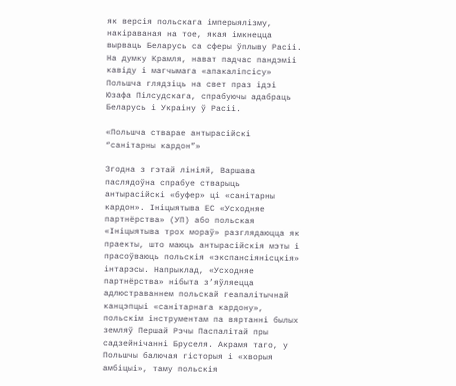як версія польскага імперыялізму, накіраваная на тое, якая імкнецца вырваць Беларусь са сферы ўплыву Расіі. На думку Крамля, нават падчас пандэміі кавіду і магчымага «апакаліпсісу» Польшча глядзіць на свет праз ідэі Юзафа Пілсудскага, спрабуючы адабраць Беларусь і Украіну ў Расіі.

«Польшча стварае антырасійскі “санітарны кардон”»

Згодна з гэтай лініяй, Варшава паслядоўна спрабуе стварыць антырасійскі «буфер» ці «санітарны кардон». Ініцыятыва ЕС «Усходняе партнёрства» (УП) або польская «Ініцыятыва трох мораў» разглядаюцца як праекты, што маюць антырасійскія мэты і прасоўваюць польскія «экспансіянісцкія» інтарэсы. Напрыклад, «Усходняе партнёрства» нібыта з’яўляецца адлюстраваннем польскай геапалітычнай канцэпцыі «санітарнага кардону», польскім інструментам па вяртанні былых земляў Першай Рэчы Паспалітай пры садзейнічанні Бруселя. Акрамя таго, у Польшчы балючая гісторыя і «хворыя амбіцыі», таму польскія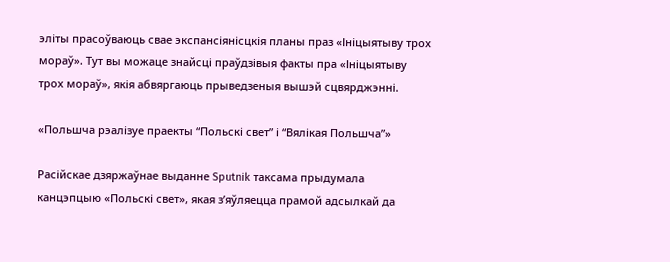эліты прасоўваюць свае экспансіянісцкія планы праз «Ініцыятыву трох мораў». Тут вы можаце знайсці праўдзівыя факты пра «Ініцыятыву трох мораў», якія абвяргаюць прыведзеныя вышэй сцвярджэнні.

«Польшча рэалізуе праекты “Польскі свет” і “Вялікая Польшча”»

Расійскае дзяржаўнае выданне Sputnik таксама прыдумала канцэпцыю «Польскі свет», якая з’яўляецца прамой адсылкай да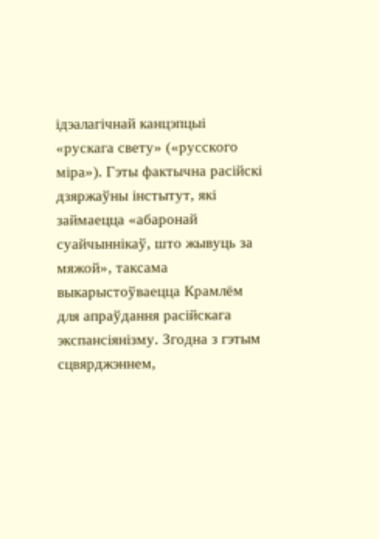ідэалагічнай канцэпцыі «рускага свету» («русского міра»). Гэты фактычна расійскі дзяржаўны інстытут, які займаецца «абаронай суайчыннікаў, што жывуць за мяжой», таксама выкарыстоўваецца Крамлём для апраўдання расійскага экспансіянізму. Згодна з гэтым сцвярджэннем,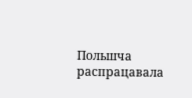Польшча распрацавала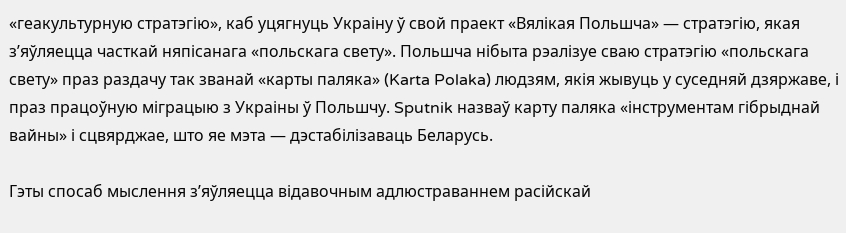«геакультурную стратэгію», каб уцягнуць Украіну ў свой праект «Вялікая Польшча» — стратэгію, якая з’яўляецца часткай няпісанага «польскага свету». Польшча нібыта рэалізуе сваю стратэгію «польскага свету» праз раздачу так званай «карты паляка» (Karta Polaka) людзям, якія жывуць у суседняй дзяржаве, і праз працоўную міграцыю з Украіны ў Польшчу. Sputnik назваў карту паляка «інструментам гібрыднай вайны» і сцвярджае, што яе мэта — дэстабілізаваць Беларусь.

Гэты спосаб мыслення з’яўляецца відавочным адлюстраваннем расійскай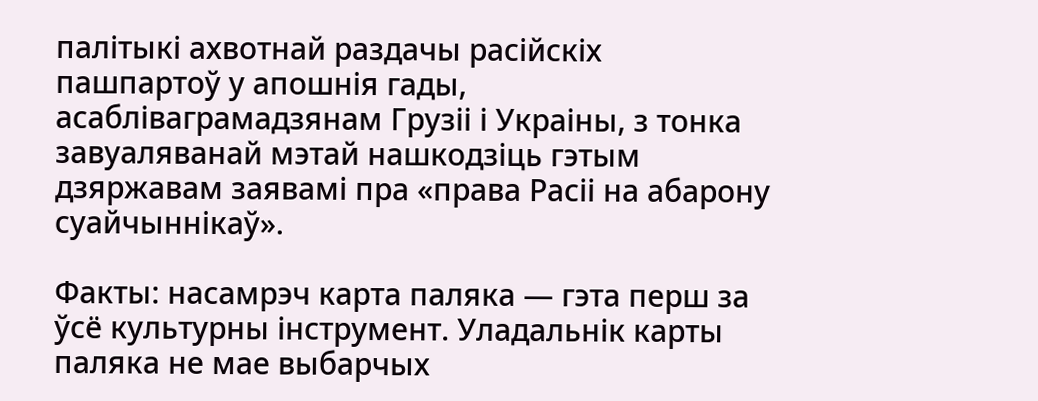палітыкі ахвотнай раздачы расійскіх пашпартоў у апошнія гады, асабліваграмадзянам Грузіі і Украіны, з тонка завуаляванай мэтай нашкодзіць гэтым дзяржавам заявамі пра «права Расіі на абарону суайчыннікаў».

Факты: насамрэч карта паляка — гэта перш за ўсё культурны інструмент. Уладальнік карты паляка не мае выбарчых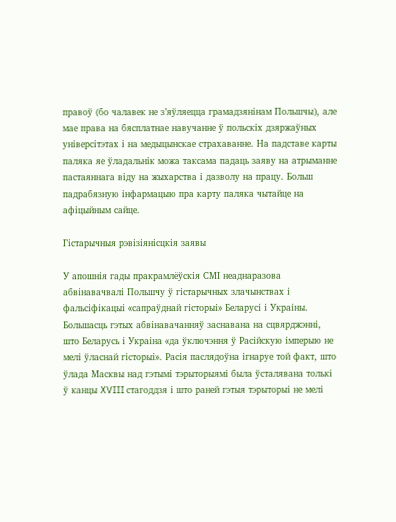правоў (бо чалавек не з’яўляецца грамадзянінам Польшчы), але мае права на бясплатнае навучанне ў польскіх дзяржаўных універсітэтах і на медыцынскае страхаванне. На падставе карты паляка яе ўладальнік можа таксама падаць заяву на атрыманне пастаяннага віду на жыхарства і дазволу на працу. Больш падрабязную інфармацыю пра карту паляка чытайце на афіцыйным сайце.

Гістарычныя рэвізіянісцкія заявы

У апошнія гады пракрамлёўскія СМІ неаднаразова абвінавачвалі Польшчу ў гістарычных злачынствах і фальсіфікацыі «сапраўднай гісторыі» Беларусі і Украіны. Большасць гэтых абвінавачанняў заснавана на сцвярджэнні, што Беларусь і Украіна «да ўключэння ў Расійскую імперыю не мелі ўласнай гісторыі». Расія паслядоўна ігнаруе той факт, што ўлада Масквы над гэтымі тэрыторыямі была ўсталявана толькі ў канцы XVIII стагоддзя і што раней гэтыя тэрыторыі не мелі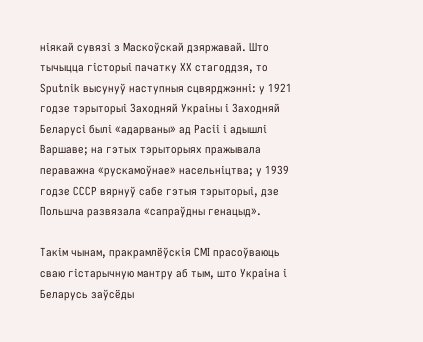ніякай сувязі з Маскоўскай дзяржавай. Што тычыцца гісторыі пачатку ХХ стагоддзя, то Sputnik высунуў наступныя сцвярджэнні: у 1921 годзе тэрыторыі Заходняй Украіны і Заходняй Беларусі былі «адарваны» ад Расіі і адышлі Варшаве; на гэтых тэрыторыях пражывала пераважна «рускамоўнае» насельніцтва; у 1939 годзе СССР вярнуў сабе гэтыя тэрыторыі, дзе Польшча развязала «сапраўдны генацыд».

Такім чынам, пракрамлёўскія СМІ прасоўваюць сваю гістарычную мантру аб тым, што Украіна і Беларусь заўсёды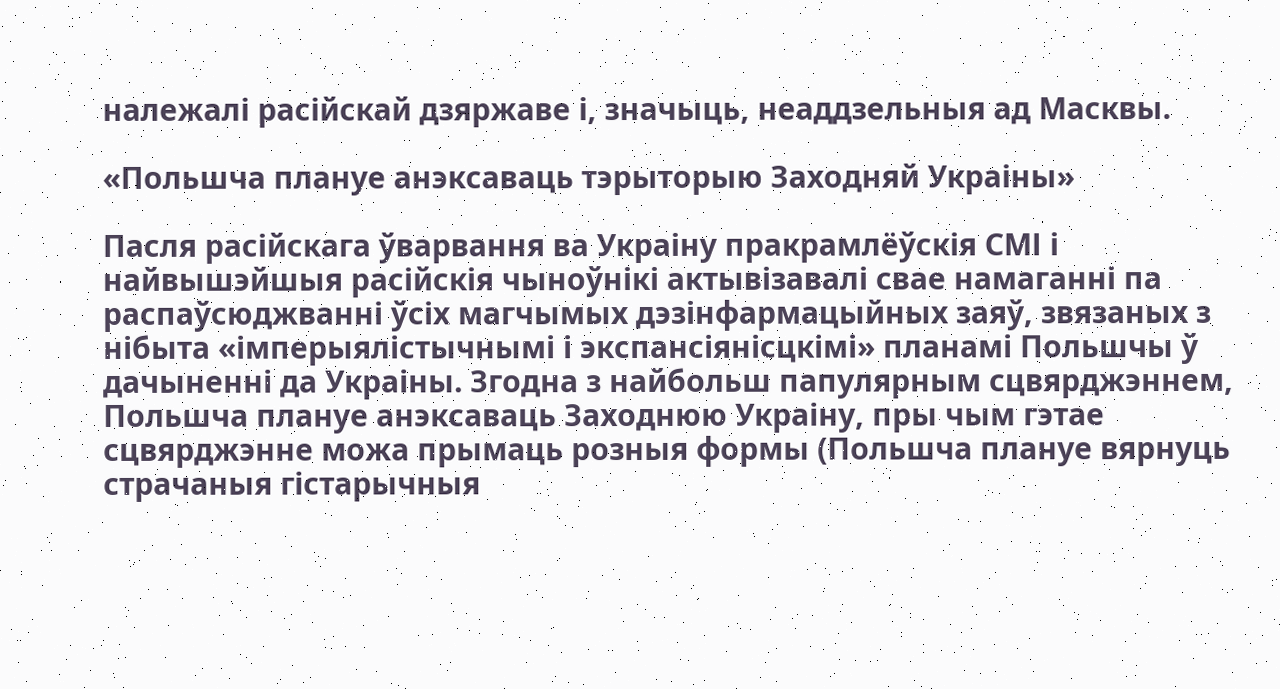належалі расійскай дзяржаве і, значыць, неаддзельныя ад Масквы.

«Польшча плануе анэксаваць тэрыторыю Заходняй Украіны»

Пасля расійскага ўварвання ва Украіну пракрамлёўскія СМІ і найвышэйшыя расійскія чыноўнікі актывізавалі свае намаганні па распаўсюджванні ўсіх магчымых дэзінфармацыйных заяў, звязаных з нібыта «імперыялістычнымі і экспансіянісцкімі» планамі Польшчы ў дачыненні да Украіны. Згодна з найбольш папулярным сцвярджэннем, Польшча плануе анэксаваць Заходнюю Украіну, пры чым гэтае сцвярджэнне можа прымаць розныя формы (Польшча плануе вярнуць страчаныя гістарычныя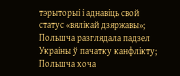тэрыторыі і аднавіць свой статус «вялікай дзяржавы»; Польшча разглядала падзел Украіны ў пачатку канфлікту; Польшча хоча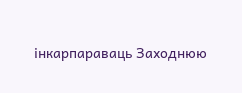інкарпараваць Заходнюю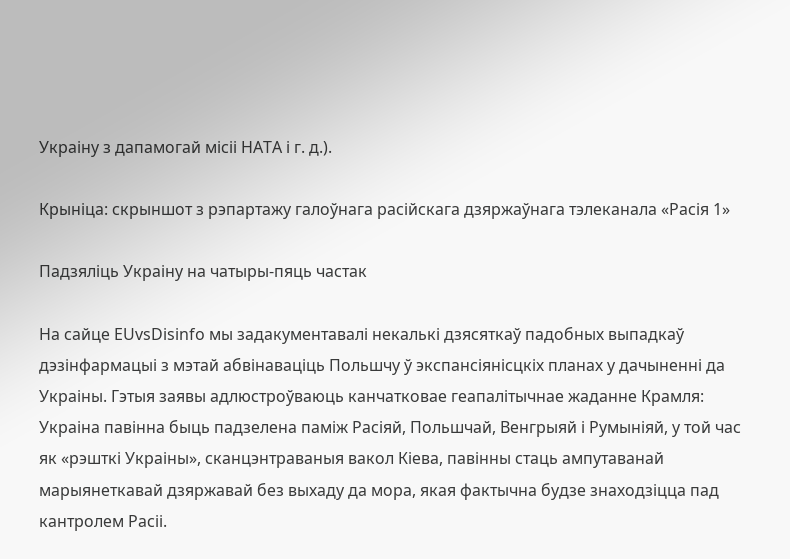Украіну з дапамогай місіі НАТА і г. д.).

Крыніца: скрыншот з рэпартажу галоўнага расійскага дзяржаўнага тэлеканала «Расія 1»

Падзяліць Украіну на чатыры-пяць частак

На сайце EUvsDisinfo мы задакументавалі некалькі дзясяткаў падобных выпадкаў дэзінфармацыі з мэтай абвінаваціць Польшчу ў экспансіянісцкіх планах у дачыненні да Украіны. Гэтыя заявы адлюстроўваюць канчатковае геапалітычнае жаданне Крамля: Украіна павінна быць падзелена паміж Расіяй, Польшчай, Венгрыяй і Румыніяй, у той час як «рэшткі Украіны», сканцэнтраваныя вакол Кіева, павінны стаць ампутаванай марыянеткавай дзяржавай без выхаду да мора, якая фактычна будзе знаходзіцца пад кантролем Расіі.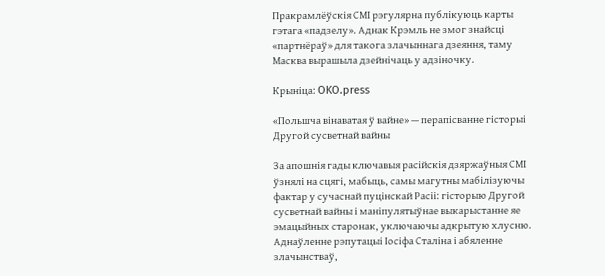Пракрамлёўскія СМІ рэгулярна публікуюць карты гэтага «падзелу». Аднак Крэмль не змог знайсці «партнёраў» для такога злачыннага дзеяння, таму Масква вырашыла дзейнічаць у адзіночку.

Крыніца: OKO.press

«Польшча вінаватая ў вайне» — перапісванне гісторыі Другой сусветнай вайны

За апошнія гады ключавыя расійскія дзяржаўныя СМІ ўзнялі на сцягі, мабыць, самы магутны мабілізуючы фактар у сучаснай пуцінскай Расіі: гісторыю Другой сусветнай вайны і маніпулятыўнае выкарыстанне яе эмацыйных старонак, уключаючы адкрытую хлусню. Аднаўленне рэпутацыі Іосіфа Сталіна і абяленне злачынстваў,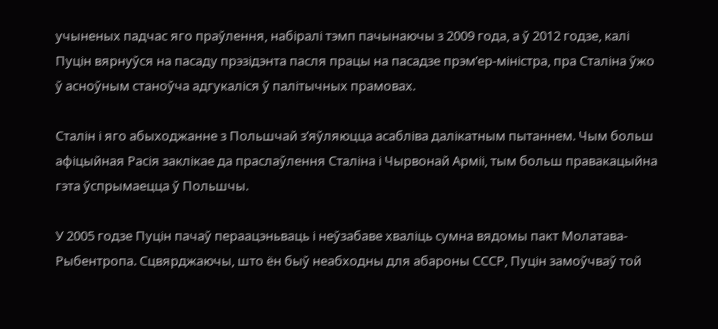учыненых падчас яго праўлення, набіралі тэмп пачынаючы з 2009 года, а ў 2012 годзе, калі Пуцін вярнуўся на пасаду прэзідэнта пасля працы на пасадзе прэм’ер-міністра, пра Сталіна ўжо ў асноўным станоўча адгукаліся ў палітычных прамовах.

Сталін і яго абыходжанне з Польшчай з’яўляюцца асабліва далікатным пытаннем. Чым больш афіцыйная Расія заклікае да праслаўлення Сталіна і Чырвонай Арміі, тым больш правакацыйна гэта ўспрымаецца ў Польшчы.

У 2005 годзе Пуцін пачаў пераацэньваць і неўзабаве хваліць сумна вядомы пакт Молатава-Рыбентропа. Сцвярджаючы, што ён быў неабходны для абароны СССР, Пуцін замоўчваў той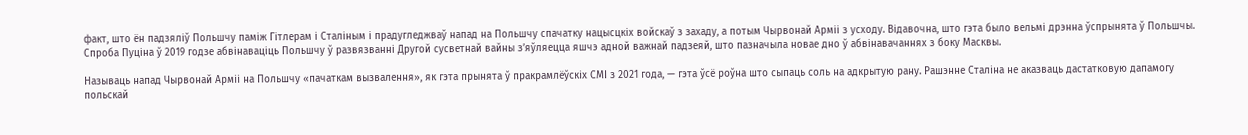факт, што ён падзяліў Польшчу паміж Гітлерам і Сталіным і прадугледжваў напад на Польшчу спачатку нацысцкіх войскаў з захаду, а потым Чырвонай Арміі з усходу. Відавочна, што гэта было вельмі дрэнна ўспрынята ў Польшчы. Спроба Пуціна ў 2019 годзе абвінаваціць Польшчу ў развязванні Другой сусветнай вайны з’яўляецца яшчэ адной важнай падзеяй, што пазначыла новае дно ў абвінавачаннях з боку Масквы.

Называць напад Чырвонай Арміі на Польшчу «пачаткам вызвалення», як гэта прынята ў пракрамлёўскіх СМІ з 2021 года, — гэта ўсё роўна што сыпаць соль на адкрытую рану. Рашэнне Сталіна не аказваць дастатковую дапамогу польскай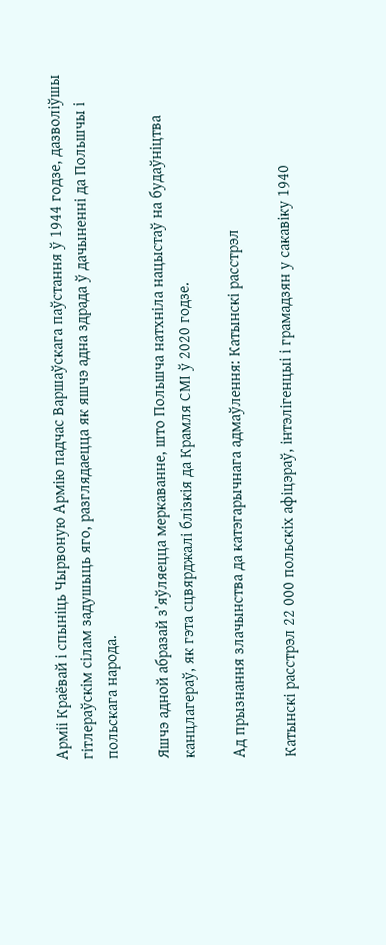Арміі Краёвай і спыніць Чырвоную Армію падчас Варшаўскага паўстання ў 1944 годзе, дазволіўшы гітлераўскім сілам задушыць яго, разглядаецца як яшчэ адна здрада ў дачыненні да Польшчы і польскага народа.

Яшчэ адной абразай з’яўляецца меркаванне, што Польшча натхніла нацыстаў на будаўніцтва канцлагераў, як гэта сцвярджалі блізкія да Крамля СМІ ў 2020 годзе.

Ад прызнання злачынства да катэгарычнага адмаўлення: Катынскі расстрэл

Катынскі расстрэл 22 000 польскіх афіцэраў, інтэлігенцыі і грамадзян у сакавіку 1940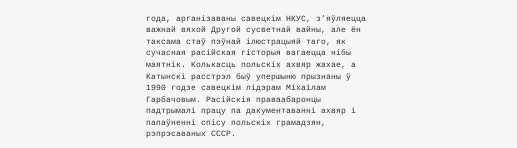года, арганізаваны савецкім НКУС, з’яўляецца важнай вяхой Другой сусветнай вайны, але ён таксама стаў пэўнай ілюстрацыяй таго, як сучасная расійская гісторыя вагаецца нібы маятнік. Колькасць польскіх ахвяр жахае, а Катынскі расстрэл быў упершыню прызнаны ў 1990 годзе савецкім лідэрам Міхаілам Гарбачовым. Расійскія праваабаронцы падтрымалі працу па дакументаванні ахвяр і папаўненні спісу польскіх грамадзян, рэпрэсаваных СССР.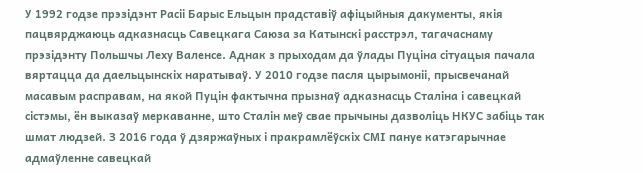У 1992 годзе прэзідэнт Расіі Барыс Ельцын прадставіў афіцыйныя дакументы, якія пацвярджаюць адказнасць Савецкага Саюза за Катынскі расстрэл, тагачаснаму прэзідэнту Польшчы Леху Валенсе. Аднак з прыходам да ўлады Пуціна сітуацыя пачала вяртацца да даельцынскіх наратываў. У 2010 годзе пасля цырымоніі, прысвечанай масавым расправам, на якой Пуцін фактычна прызнаў адказнасць Сталіна і савецкай сістэмы, ён выказаў меркаванне, што Сталін меў свае прычыны дазволіць НКУС забіць так шмат людзей. З 2016 года ў дзяржаўных і пракрамлёўскіх СМІ пануе катэгарычнае адмаўленне савецкай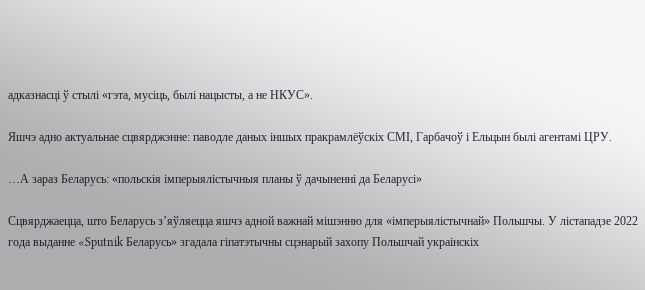адказнасці ў стылі «гэта, мусіць, былі нацысты, а не НКУС».

Яшчэ адно актуальнае сцвярджэнне: паводле даных іншых пракрамлёўскіх СМІ, Гарбачоў і Ельцын былі агентамі ЦРУ.

…А зараз Беларусь: «польскія імперыялістычныя планы ў дачыненні да Беларусі»

Сцвярджаецца, што Беларусь з’яўляецца яшчэ адной важнай мішэнню для «імперыялістычнай» Польшчы. У лістападзе 2022 года выданне «Sputnik Беларусь» згадала гіпатэтычны сцэнарый захопу Польшчай украінскіх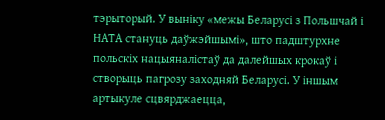тэрыторый. У выніку «межы Беларусі з Польшчай і НАТА стануць даўжэйшымі», што падштурхне польскіх нацыяналістаў да далейшых крокаў і створыць пагрозу заходняй Беларусі. У іншым артыкуле сцвярджаецца,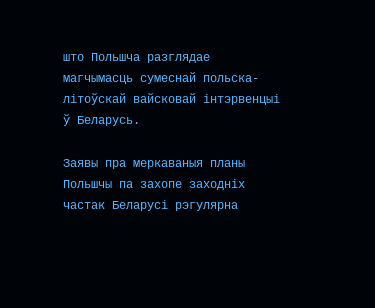што Польшча разглядае магчымасць сумеснай польска-літоўскай вайсковай інтэрвенцыі ў Беларусь.

Заявы пра меркаваныя планы Польшчы па захопе заходніх частак Беларусі рэгулярна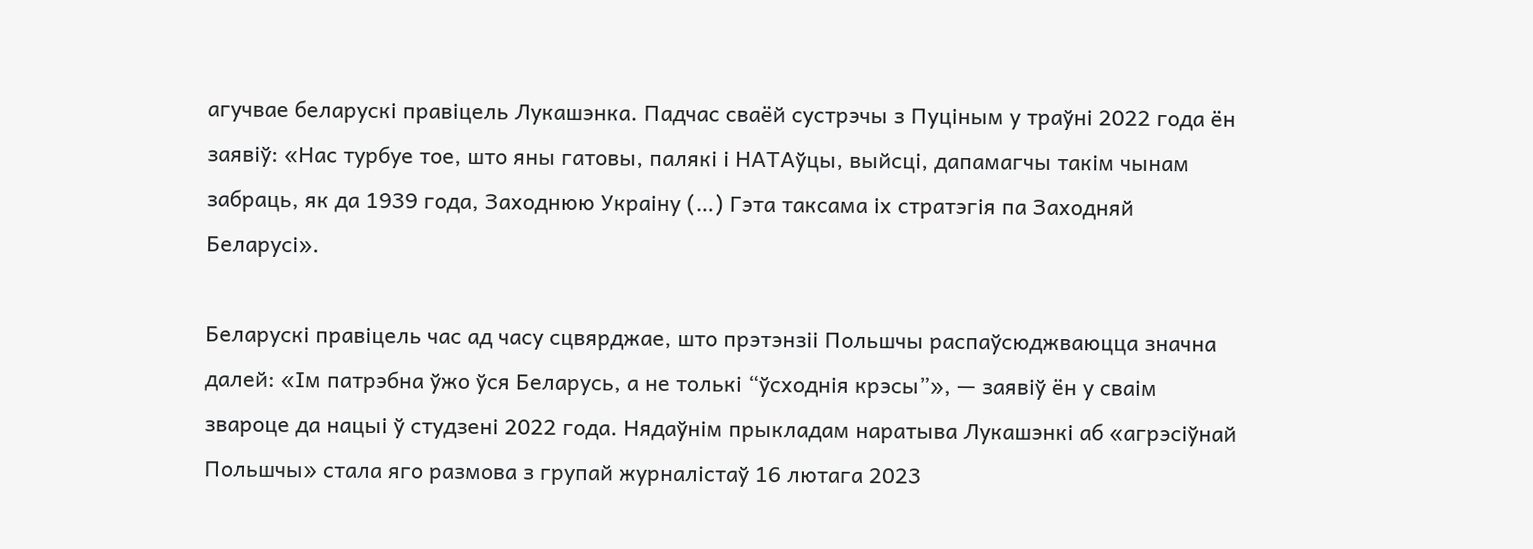агучвае беларускі правіцель Лукашэнка. Падчас сваёй сустрэчы з Пуціным у траўні 2022 года ён заявіў: «Нас турбуе тое, што яны гатовы, палякі і НАТАўцы, выйсці, дапамагчы такім чынам забраць, як да 1939 года, Заходнюю Украіну (…) Гэта таксама іх стратэгія па Заходняй Беларусі».

Беларускі правіцель час ад часу сцвярджае, што прэтэнзіі Польшчы распаўсюджваюцца значна далей: «Ім патрэбна ўжо ўся Беларусь, а не толькі “ўсходнія крэсы”», — заявіў ён у сваім звароце да нацыі ў студзені 2022 года. Нядаўнім прыкладам наратыва Лукашэнкі аб «агрэсіўнай Польшчы» стала яго размова з групай журналістаў 16 лютага 2023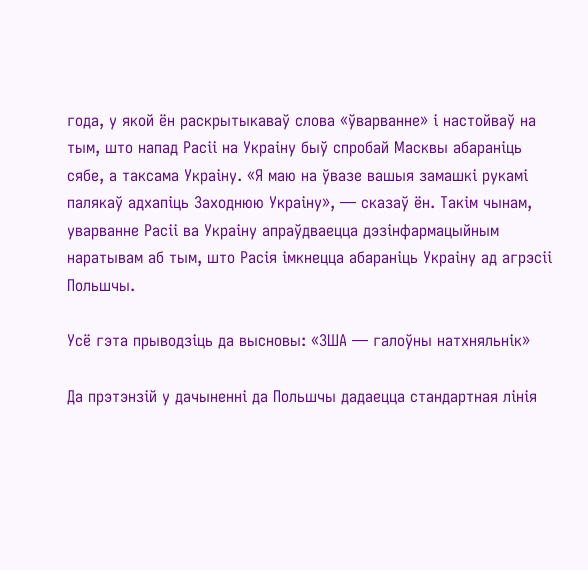года, у якой ён раскрытыкаваў слова «ўварванне» і настойваў на тым, што напад Расіі на Украіну быў спробай Масквы абараніць сябе, а таксама Украіну. «Я маю на ўвазе вашыя замашкі рукамі палякаў адхапіць Заходнюю Украіну», — сказаў ён. Такім чынам, уварванне Расіі ва Украіну апраўдваецца дэзінфармацыйным наратывам аб тым, што Расія імкнецца абараніць Украіну ад агрэсіі Польшчы.

Усё гэта прыводзіць да высновы: «ЗША — галоўны натхняльнік»

Да прэтэнзій у дачыненні да Польшчы дадаецца стандартная лінія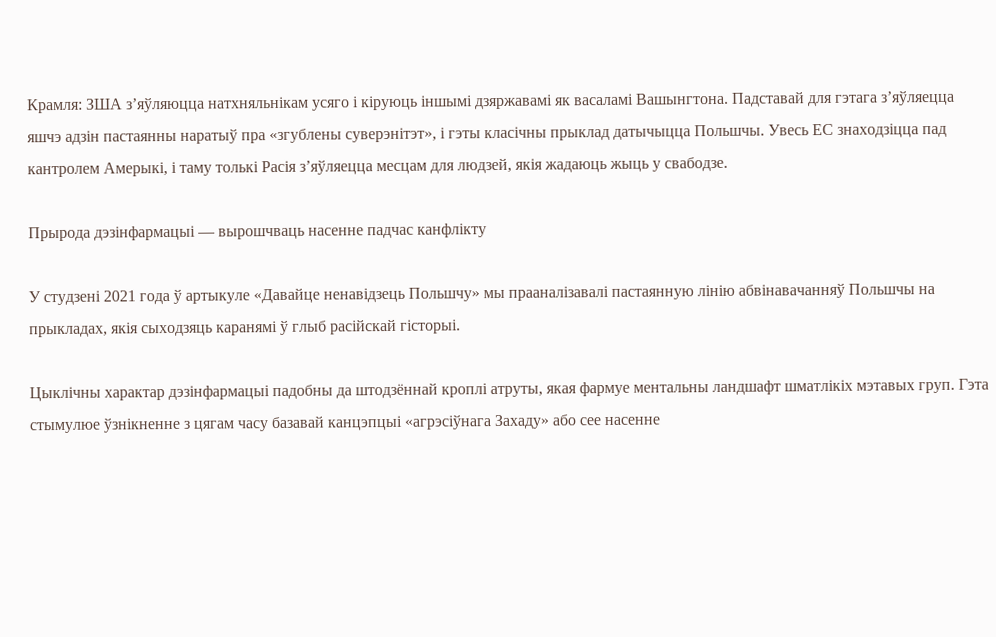Крамля: ЗША з’яўляюцца натхняльнікам усяго і кіруюць іншымі дзяржавамі як васаламі Вашынгтона. Падставай для гэтага з’яўляецца яшчэ адзін пастаянны наратыў пра «згублены суверэнітэт», і гэты класічны прыклад датычыцца Польшчы. Увесь ЕС знаходзіцца пад кантролем Амерыкі, і таму толькі Расія з’яўляецца месцам для людзей, якія жадаюць жыць у свабодзе.

Прырода дэзінфармацыі — вырошчваць насенне падчас канфлікту

У студзені 2021 года ў артыкуле «Давайце ненавідзець Польшчу» мы прааналізавалі пастаянную лінію абвінавачанняў Польшчы на прыкладах, якія сыходзяць каранямі ў глыб расійскай гісторыі.

Цыклічны характар дэзінфармацыі падобны да штодзённай кроплі атруты, якая фармуе ментальны ландшафт шматлікіх мэтавых груп. Гэта стымулюе ўзнікненне з цягам часу базавай канцэпцыі «агрэсіўнага Захаду» або сее насенне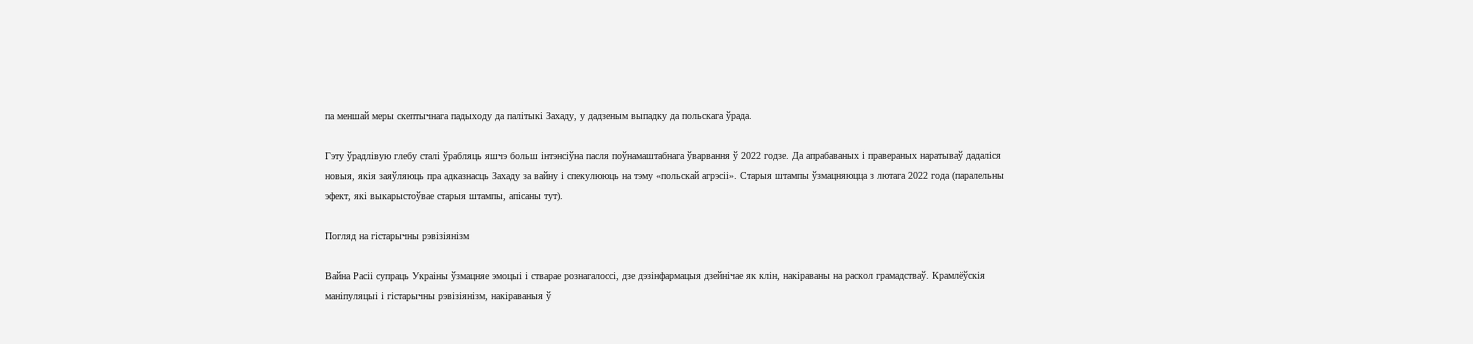па меншай меры скептычнага падыходу да палітыкі Захаду, у дадзеным выпадку да польскага ўрада.

Гэту ўрадлівую глебу сталі ўрабляць яшчэ больш інтэнсіўна пасля поўнамаштабнага ўварвання ў 2022 годзе. Да апрабаваных і правераных наратываў дадаліся новыя, якія заяўляюць пра адказнасць Захаду за вайну і спекулююць на тэму «польскай агрэсіі». Старыя штампы ўзмацняюцца з лютага 2022 года (паралельны эфект, які выкарыстоўвае старыя штампы, апісаны тут).

Погляд на гістарычны рэвізіянізм

Вайна Расіі супраць Украіны ўзмацняе эмоцыі і стварае рознагалоссі, дзе дэзінфармацыя дзейнічае як клін, накіраваны на раскол грамадстваў. Крамлёўскія маніпуляцыі і гістарычны рэвізіянізм, накіраваныя ў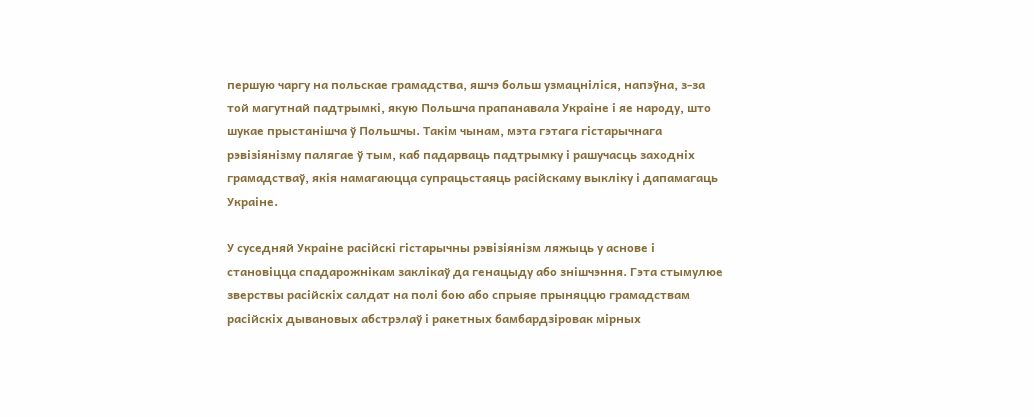першую чаргу на польскае грамадства, яшчэ больш узмацніліся, напэўна, з-за той магутнай падтрымкі, якую Польшча прапанавала Украіне і яе народу, што шукае прыстанішча ў Польшчы. Такім чынам, мэта гэтага гістарычнага рэвізіянізму палягае ў тым, каб падарваць падтрымку і рашучасць заходніх грамадстваў, якія намагаюцца супрацьстаяць расійскаму выкліку і дапамагаць Украіне.

У суседняй Украіне расійскі гістарычны рэвізіянізм ляжыць у аснове і становіцца спадарожнікам заклікаў да генацыду або знішчэння. Гэта стымулюе зверствы расійскіх салдат на полі бою або спрыяе прыняццю грамадствам расійскіх дывановых абстрэлаў і ракетных бамбардзіровак мірных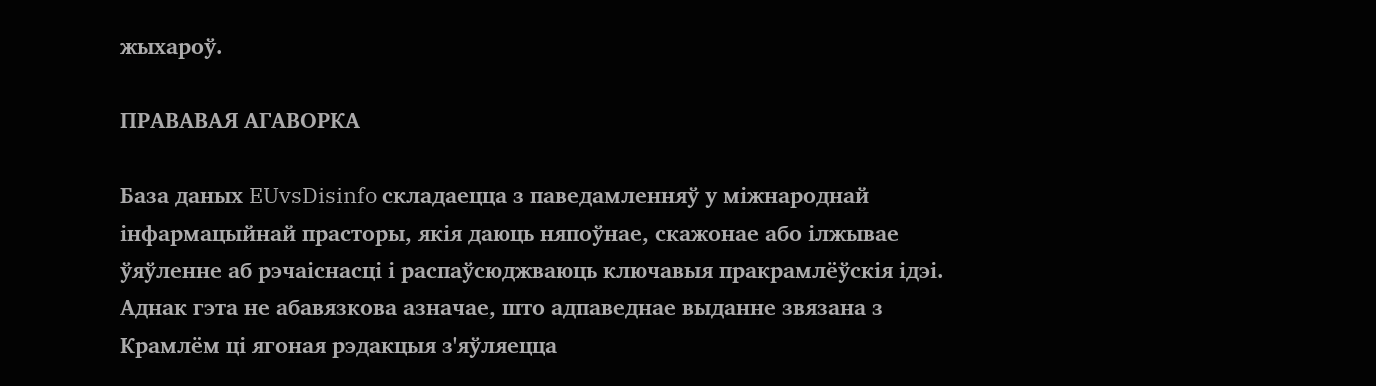жыхароў.

ПРАВАВАЯ АГАВОРКА

База даных EUvsDisinfo складаецца з паведамленняў у міжнароднай інфармацыйнай прасторы, якія даюць няпоўнае, скажонае або ілжывае ўяўленне аб рэчаіснасці і распаўсюджваюць ключавыя пракрамлёўскія ідэі. Аднак гэта не абавязкова азначае, што адпаведнае выданне звязана з Крамлём ці ягоная рэдакцыя з'яўляецца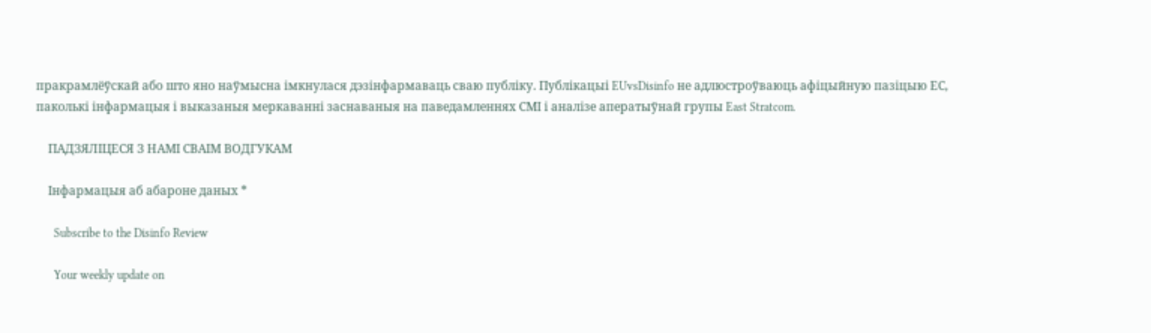пракрамлёўскай або што яно наўмысна імкнулася дэзінфармаваць сваю публіку. Публікацыі EUvsDisinfo не адлюстроўваюць афіцыйную пазіцыю ЕС, паколькі інфармацыя і выказаныя меркаванні заснаваныя на паведамленнях СМІ і аналізе аператыўнай групы East Stratcom.

    ПАДЗЯЛІЦЕСЯ З НАМІ СВАІМ ВОДГУКАМ

    Інфармацыя аб абароне даных *

      Subscribe to the Disinfo Review

      Your weekly update on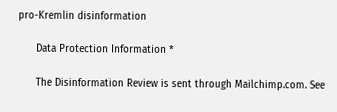pro-Kremlin disinformation

      Data Protection Information *

      The Disinformation Review is sent through Mailchimp.com. See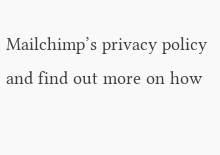Mailchimp’s privacy policy and find out more on how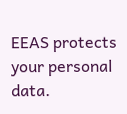EEAS protects your personal data.